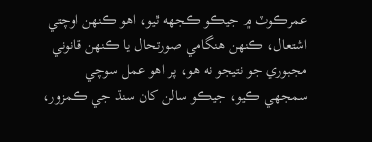عمرڪوٽ ۾ جيڪو ڪجهه ٿيو، اهو ڪنهن اوچتي اشتعال، ڪنهن هنگامي صورتحال يا ڪنهن قانوني مجبوري جو نتيجو نه هو، پر اهو عمل سوچي سمجهي ڪيو، جيڪو سالن کان سنڌ جي ڪمزور،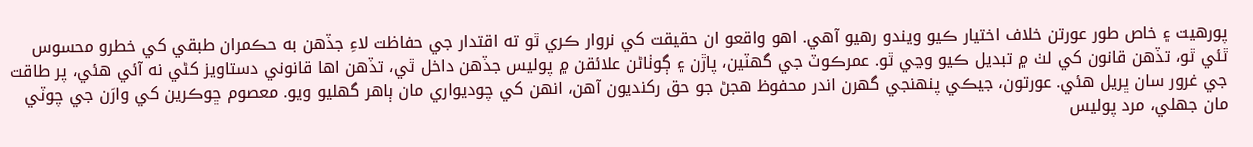پورهيت ۽ خاص طور عورتن خلاف اختيار ڪيو ويندو رهيو آهي. اهو واقعو ان حقيقت کي نروار ڪري ٿو ته اقتدار جي حفاظت لاءِ جڏهن به حڪمران طبقي کي خطرو محسوس ٿئي ٿو، تڏهن قانون کي لٺ ۾ تبديل ڪيو وڃي ٿو. عمرڪوٽ جي گهٽين، پاڙن ۽ ڳوٺاڻن علائقن ۾ پوليس جڏهن داخل ٿي، تڏهن اها قانوني دستاويز کڻي نه آئي هئي، پر طاقت جي غرور سان ڀريل هئي. عورتون، جيڪي پنهنجي گهرن اندر محفوظ هجڻ جو حق رکنديون آهن، انهن کي چوديواري مان ٻاهر گهليو ويو. معصوم ڇوڪرين کي وارَن جي چوٽي مان جهلي، مرد پوليس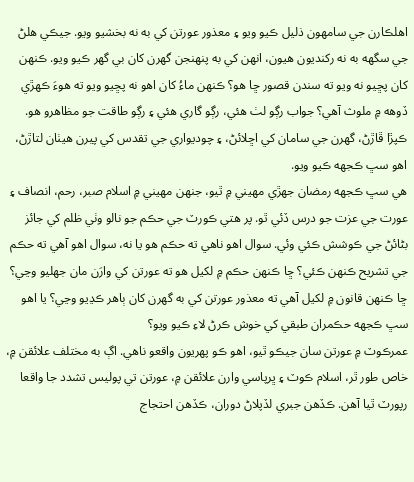اهلڪارن جي سامهون ذليل ڪيو ويو ۽ معذور عورتن کي به نه بخشيو ويو. جيڪي هلڻ جي سگهه به نه رکنديون هيون، انهن کي به پنهنجن گهرن کان بي گهر ڪيو ويو. ڪنهن کان پڇيو نه ويو ته سندن قصور ڇا هو؟ ڪنهن ماءُ کان اهو نه پڇيو ويو ته هوءَ ڪهڙي ڏوهه ۾ ملوث آهي؟ جواب رڳو لٺ هئي، رڳو گاري هئي ۽ رڳو طاقت جو مظاهرو هو. ڪپڙا ڦاڙڻ، گهرن جي سامان کي اڇلائڻ، ۽ چوديواري جي تقدس کي پيرن هيٺان لتاڙڻ، اهو سڀ ڪجهه ڪيو ويو.
هي سڀ ڪجهه رمضان جهڙي مهيني ۾ ٿيو، جنهن مهيني ۾ اسلام صبر، رحم، انصاف ۽ عورت جي عزت جو درس ڏئي ٿو. پر هتي ڪورٽ جي حڪم جو نالو وٺي ظلم کي جائز بڻائڻ جي ڪوشش ڪئي وئي. سوال اهو ناهي ته حڪم هو يا نه، سوال اهو آهي ته حڪم جي تشريح ڪنهن ڪئي؟ ڇا ڪنهن حڪم ۾ لکيل هو ته عورتن کي وارَن مان جهليو وڃي؟ ڇا ڪنهن قانون ۾ لکيل آهي ته معذور عورتن کي به گهرن کان ٻاهر ڪڍيو وڃي؟ يا اهو سڀ ڪجهه حڪمران طبقي کي خوش ڪرڻ لاءِ ڪيو ويو؟
عمرڪوٽ ۾ عورتن سان جيڪو ٿيو، اهو ڪو پهريون واقعو ناهي. اڳ به مختلف علائقن ۾، خاص طور ٿر، اسلام ڪوٽ ۽ ڀرپاسي وارن علائقن ۾، عورتن تي پوليس تشدد جا واقعا رپورٽ ٿيا آهن. ڪڏهن جبري لڏپلاڻ دوران، ڪڏهن احتجاج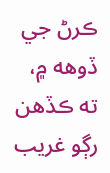ڪرڻ جي ڏوهه ۾، ته ڪڏهن رڳو غريب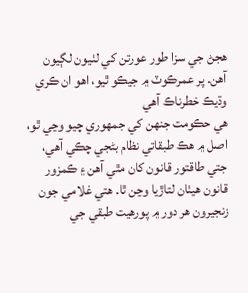هجڻ جي سزا طور عورتن کي لٺيون لڳيون آهن. پر عمرڪوٽ ۾ جيڪو ٿيو، اهو ان ڪري وڌيڪ خطرناڪ آهي
هي حڪومت جنهن کي جمهوري چيو وڃي ٿو، اصل ۾ هڪ طبقاتي نظام بڻجي چڪي آهي، جتي طاقتور قانون کان مٿي آهن ۽ ڪمزور قانون هيٺان لتاڙيا وڃن ٿا. هتي غلامي جون زنجيرون هر دور ۾ پورهيت طبقي جي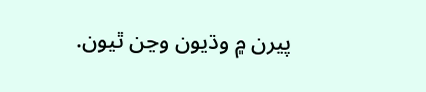پيرن ۾ وڌيون وڃن ٿيون.